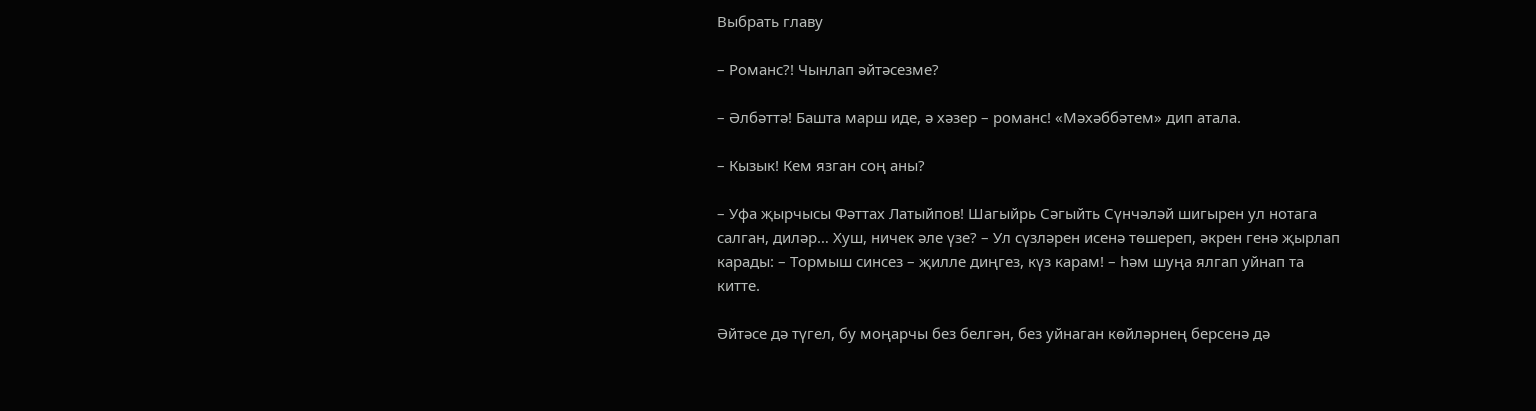Выбрать главу

– Романс?! Чынлап әйтәсезме?

– Әлбәттә! Башта марш иде, ә хәзер – романс! «Мәхәббәтем» дип атала.

– Кызык! Кем язган соң аны?

– Уфа җырчысы Фәттах Латыйпов! Шагыйрь Сәгыйть Сүнчәләй шигырен ул нотага салган, диләр… Хуш, ничек әле үзе? – Ул сүзләрен исенә төшереп, әкрен генә җырлап карады: – Тормыш синсез – җилле диңгез, күз карам! – һәм шуңа ялгап уйнап та китте.

Әйтәсе дә түгел, бу моңарчы без белгән, без уйнаган көйләрнең берсенә дә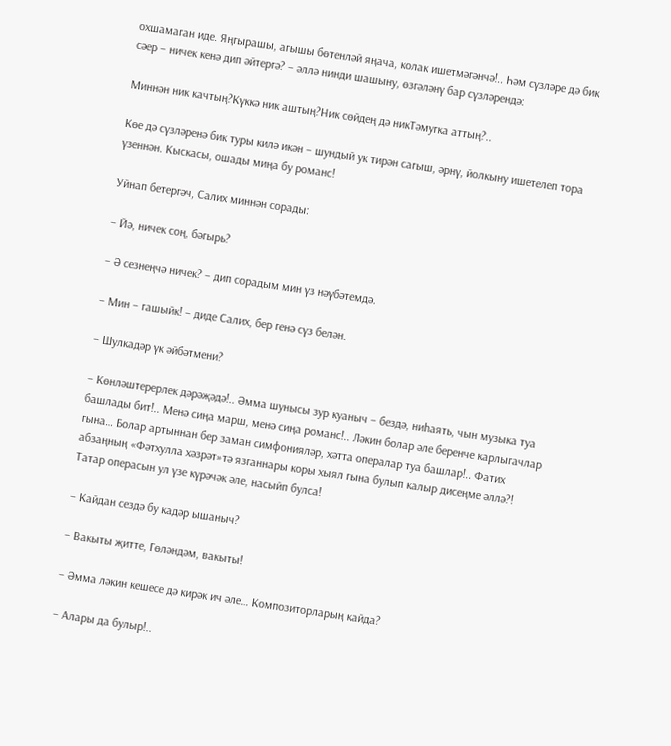охшамаган иде. Яңгырашы, агышы бөтенләй яңача, колак ишетмәгәнчә!.. Һәм сүзләре дә бик сәер – ничек кенә дип әйтергә? – әллә нинди шашыну, өзгәләнү бар сүзләрендә:

Миннән ник качтың?Күккә ник аштың?Ник сөйдең дә никТәмугка аттың?..

Көе дә сүзләренә бик туры килә икән – шундый ук тирән сагыш, әрнү, йолкыну ишетелеп тора үзеннән. Кыскасы, ошады миңа бу романс!

Уйнап бетергәч, Салих миннән сорады:

– Йә, ничек соң, бәгырь?

– Ә сезнеңчә ничек? – дип сорадым мин үз нәүбәтемдә.

– Мин – гашыйк! – диде Салих, бер генә сүз белән.

– Шулкадәр үк әйбәтмени?

– Көнләштерерлек дәрәҗәдә!.. Әмма шунысы зур куаныч – бездә, ниһаять, чын музыка туа башлады бит!.. Менә сиңа марш, менә сиңа романс!.. Ләкин болар әле беренче карлыгачлар гына… Болар артыннан бер заман симфонияләр, хәтта опералар туа башлар!.. Фатих абзаңның «Фәтхулла хәзрәт»тә язганнары коры хыял гына булып калыр дисеңме әллә?! Татар операсын ул үзе күрәчәк әле, насыйп булса!

– Кайдан сездә бу кадәр ышаныч?

– Вакыты җитте, Гөләндәм, вакыты!

– Әмма ләкин кешесе дә кирәк ич әле… Композиторларың кайда?

– Алары да булыр!..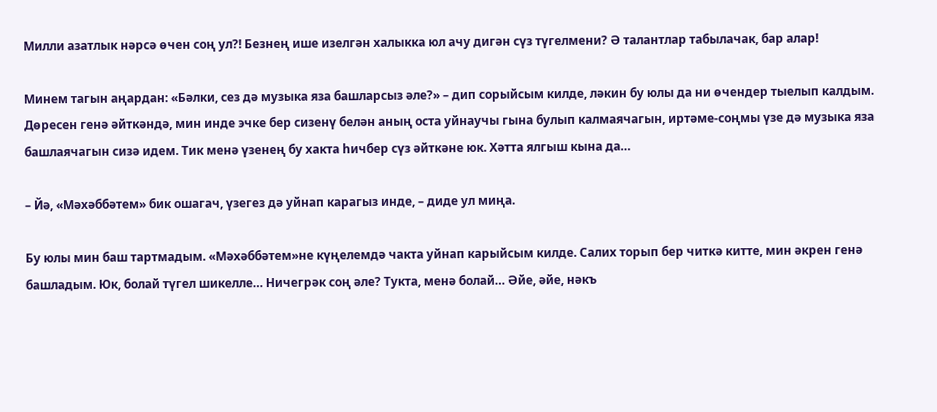Милли азатлык нәрсә өчен соң ул?! Безнең ише изелгән халыкка юл ачу дигән сүз түгелмени? Ә талантлар табылачак, бар алар!

Минем тагын аңардан: «Бәлки, сез дә музыка яза башларсыз әле?» – дип сорыйсым килде, ләкин бу юлы да ни өчендер тыелып калдым. Дөресен генә әйткәндә, мин инде эчке бер сизенү белән аның оста уйнаучы гына булып калмаячагын, иртәме-соңмы үзе дә музыка яза башлаячагын сизә идем. Тик менә үзенең бу хакта һичбер сүз әйткәне юк. Хәтта ялгыш кына да…

– Йә, «Мәхәббәтем» бик ошагач, үзегез дә уйнап карагыз инде, – диде ул миңа.

Бу юлы мин баш тартмадым. «Мәхәббәтем»не күңелемдә чакта уйнап карыйсым килде. Салих торып бер читкә китте, мин әкрен генә башладым. Юк, болай түгел шикелле… Ничегрәк соң әле? Тукта, менә болай… Әйе, әйе, нәкъ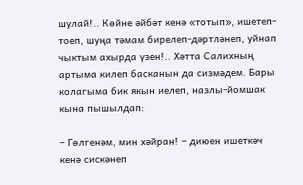шулай!.. Көйне әйбәт кенә «тотып», ишетеп-тоеп, шуңа тәмам бирелеп-дәртләнеп, уйнап чыктым ахырда үзен!.. Хәтта Салихның артыма килеп басканын да сизмәдем. Бары колагыма бик якын иелеп, назлы-йомшак кына пышылдап:

– Гөлгенәм, мин хәйран! – диюен ишеткәч кенә сискәнеп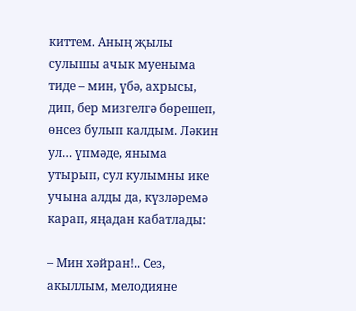киттем. Аның җылы сулышы ачык муеныма тиде – мин, үбә, ахрысы, дип, бер мизгелгә бөрешеп, өнсез булып калдым. Ләкин ул… үпмәде, яныма утырып, сул кулымны ике учына алды да, күзләремә карап, яңадан кабатлады:

– Мин хәйран!.. Сез, акыллым, мелодияне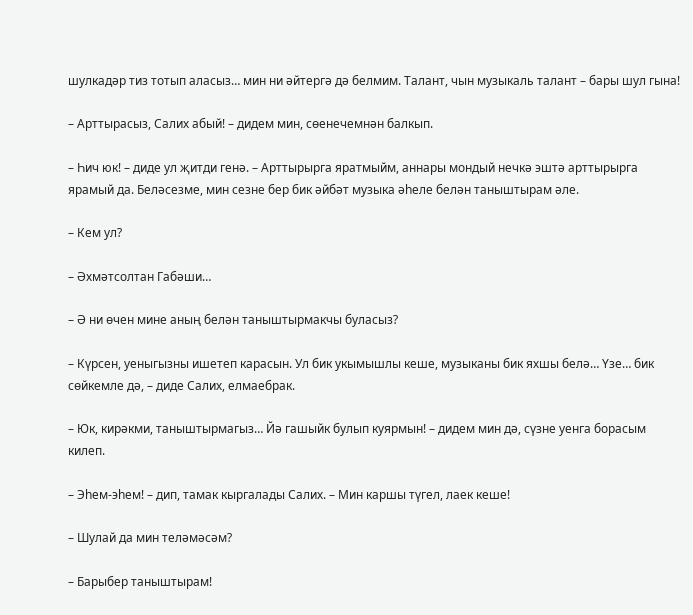шулкадәр тиз тотып аласыз… мин ни әйтергә дә белмим. Талант, чын музыкаль талант – бары шул гына!

– Арттырасыз, Салих абый! – дидем мин, сөенечемнән балкып.

– Һич юк! – диде ул җитди генә. – Арттырырга яратмыйм, аннары мондый нечкә эштә арттырырга ярамый да. Беләсезме, мин сезне бер бик әйбәт музыка әһеле белән таныштырам әле.

– Кем ул?

– Әхмәтсолтан Габәши…

– Ә ни өчен мине аның белән таныштырмакчы буласыз?

– Күрсен, уеныгызны ишетеп карасын. Ул бик укымышлы кеше, музыканы бик яхшы белә… Үзе… бик сөйкемле дә, – диде Салих, елмаебрак.

– Юк, кирәкми, таныштырмагыз… Йә гашыйк булып куярмын! – дидем мин дә, сүзне уенга борасым килеп.

– Эһем-эһем! – дип, тамак кыргалады Салих. – Мин каршы түгел, лаек кеше!

– Шулай да мин теләмәсәм?

– Барыбер таныштырам!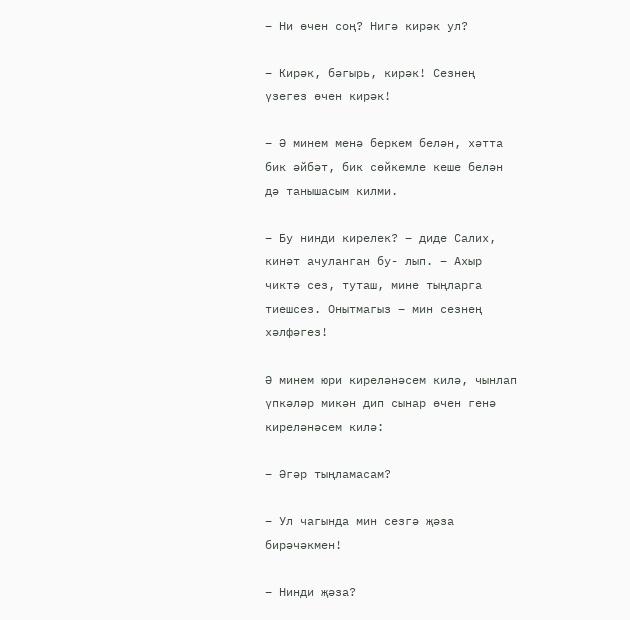– Ни өчен соң? Нигә кирәк ул?

– Кирәк, бәгырь, кирәк! Сезнең үзегез өчен кирәк!

– Ә минем менә беркем белән, хәтта бик әйбәт, бик сөйкемле кеше белән дә танышасым килми.

– Бу нинди кирелек? – диде Салих, кинәт ачуланган бу- лып. – Ахыр чиктә сез, туташ, мине тыңларга тиешсез. Онытмагыз – мин сезнең хәлфәгез!

Ә минем юри киреләнәсем килә, чынлап үпкәләр микән дип сынар өчен генә киреләнәсем килә:

– Әгәр тыңламасам?

– Ул чагында мин сезгә җәза бирәчәкмен!

– Нинди җәза?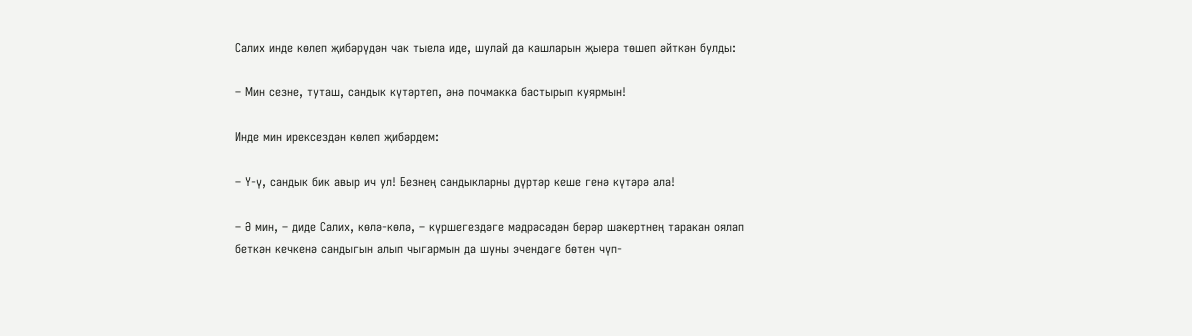Салих инде көлеп җибәрүдән чак тыела иде, шулай да кашларын җыера төшеп әйткән булды:

– Мин сезне, туташ, сандык күтәртеп, әнә почмакка бастырып куярмын!

Инде мин ирексездән көлеп җибәрдем:

– Ү-ү, сандык бик авыр ич ул! Безнең сандыкларны дүртәр кеше генә күтәрә ала!

– Ә мин, – диде Салих, көлә-көлә, – күршегездәге мәдрәсәдән берәр шәкертнең таракан оялап беткән кечкенә сандыгын алып чыгармын да шуны эчендәге бөтен чүп-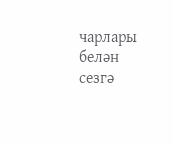чарлары белән сезгә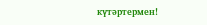күтәртермен!